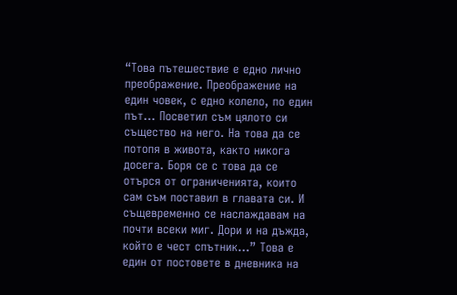“Това пътешествие е едно лично преображение. Преображение на един човек, с едно колело, по един път… Посветил съм цялото си същество на него. На това да се потопя в живота, както никога досега. Боря се с това да се отърся от ограниченията, които сам съм поставил в главата си. И същевременно се наслаждавам на почти всеки миг. Дори и на дъжда, който е чест спътник…” Това е един от постовете в дневника на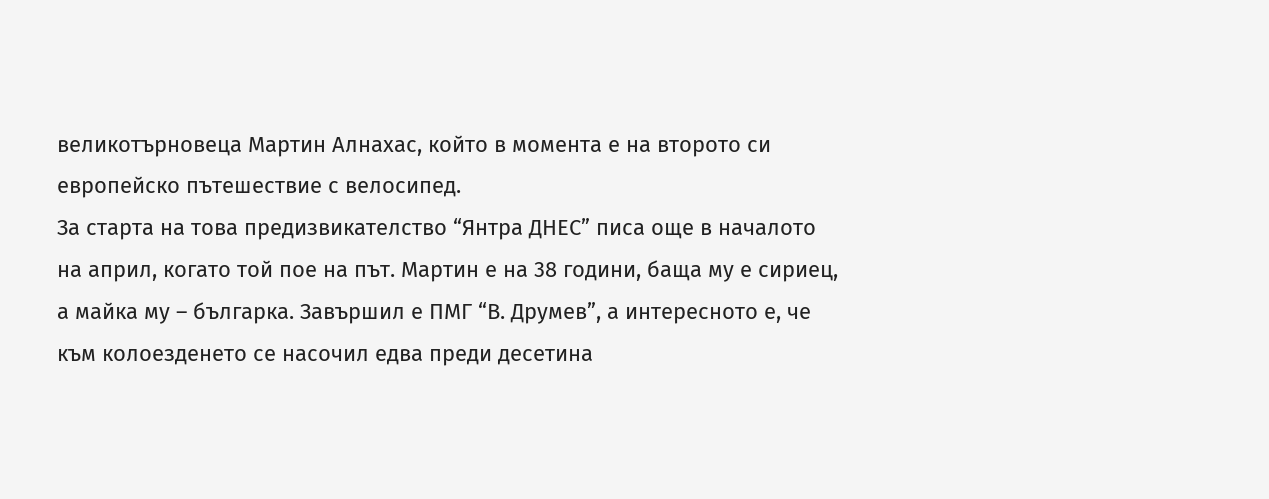великотърновеца Мартин Алнахас, който в момента е на второто си европейско пътешествие с велосипед.
За старта на това предизвикателство “Янтра ДНЕС” писа още в началото на април, когато той пое на път. Мартин е на 38 години, баща му е сириец, а майка му – българка. Завършил е ПМГ “В. Друмев”, а интересното е, че към колоезденето се насочил едва преди десетина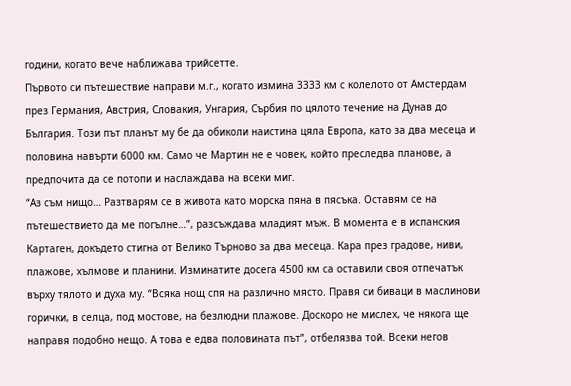години, когато вече наближава трийсетте.
Първото си пътешествие направи м.г., когато измина 3333 км с колелото от Амстердам през Германия, Австрия, Словакия, Унгария, Сърбия по цялото течение на Дунав до България. Този път планът му бе да обиколи наистина цяла Европа, като за два месеца и половина навърти 6000 км. Само че Мартин не е човек, който преследва планове, а предпочита да се потопи и наслаждава на всеки миг.
“Аз съм нищо… Разтварям се в живота като морска пяна в пясъка. Оставям се на пътешествието да ме погълне…”, разсъждава младият мъж. В момента е в испанския Картаген, докъдето стигна от Велико Търново за два месеца. Кара през градове, ниви, плажове, хълмове и планини. Изминатите досега 4500 км са оставили своя отпечатък върху тялото и духа му. “Всяка нощ спя на различно място. Правя си биваци в маслинови горички, в селца, под мостове, на безлюдни плажове. Доскоро не мислех, че някога ще направя подобно нещо. А това е едва половината път”, отбелязва той. Всеки негов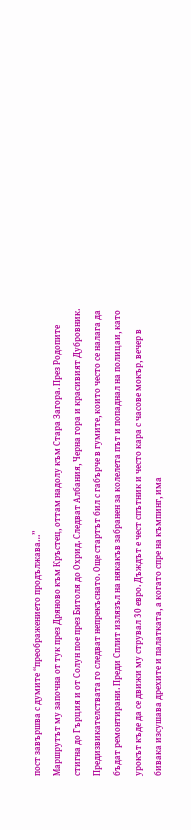пост завършва с думите “преображението продължава…”
Маршрутът му започна от тук през Дряново към Кръстец, оттам надолу към Стара Загора. През Родопите стигна до Гърция и от Солун пое през Битоля до Охрид. Следват Албания, Черна гора и красивият Дубровник. Предизвикателствата го следват непрекъснато. Още стартът бил с габърче в гумите, които често се налага да бъдат ремонтирани. Преди Сплит излязъл на някакъв забранен за колелета път и попаднал на полицаи, като урокът къде да се движи му струвал 30 евро. Дъждът е чест спътник и често кара с часове мокър, вечер в бивака изсушава дрехите и палатката, а когато спре на къмпинг, има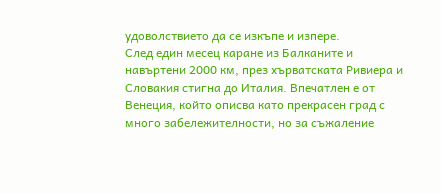удоволствието да се изкъпе и изпере.
След един месец каране из Балканите и навъртени 2000 км, през хърватската Ривиера и Словакия стигна до Италия. Впечатлен е от Венеция, който описва като прекрасен град с много забележителности, но за съжаление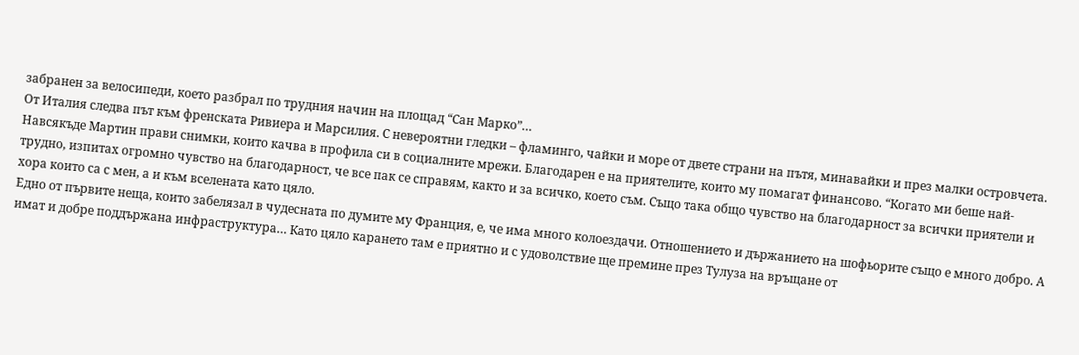забранен за велосипеди, което разбрал по трудния начин на площад “Сан Марко”…
От Италия следва път към френската Ривиера и Марсилия. С невероятни гледки – фламинго, чайки и море от двете страни на пътя, минавайки и през малки островчета. Навсякъде Мартин прави снимки, които качва в профила си в социалните мрежи. Благодарен е на приятелите, които му помагат финансово. “Когато ми беше най-трудно, изпитах огромно чувство на благодарност, че все пак се справям, както и за всичко, което съм. Също така общо чувство на благодарност за всички приятели и хора които са с мен, а и към вселената като цяло.
Едно от първите неща, които забелязал в чудесната по думите му Франция, е, че има много колоездачи. Отношението и държанието на шофьорите също е много добро. А имат и добре поддържана инфраструктура… Като цяло карането там е приятно и с удоволствие ще премине през Тулуза на връщане от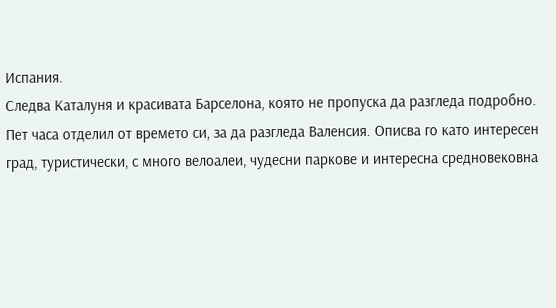Испания.
Следва Каталуня и красивата Барселона, която не пропуска да разгледа подробно. Пет часа отделил от времето си, за да разгледа Валенсия. Описва го като интересен град, туристически, с много велоалеи, чудесни паркове и интересна средновековна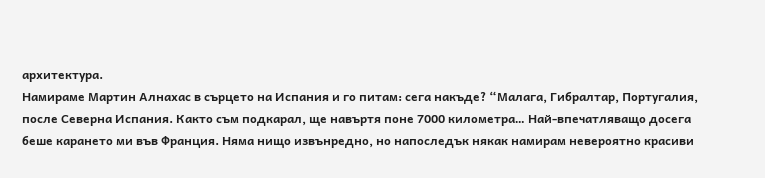архитектура.
Намираме Мартин Алнахас в сърцето на Испания и го питам: сега накъде? “Малага, Гибралтар, Португалия, после Северна Испания. Както съм подкарал, ще навъртя поне 7000 километра… Най-впечатляващо досега беше карането ми във Франция. Няма нищо извънредно, но напоследък някак намирам невероятно красиви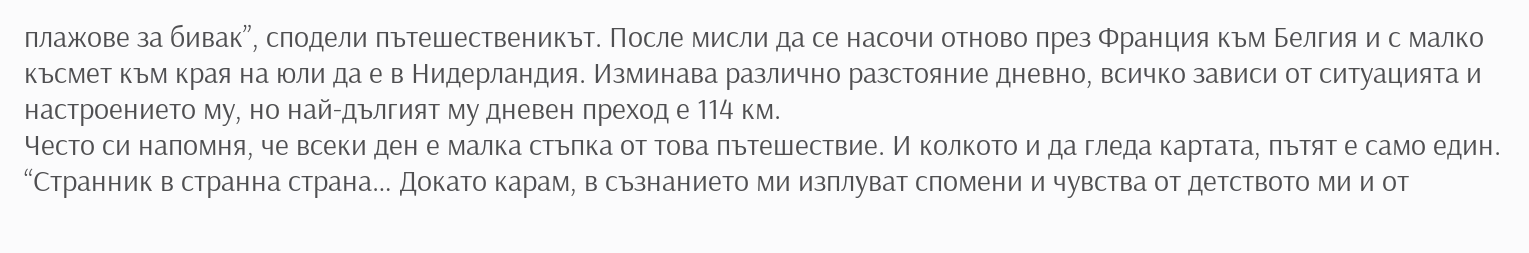плажове за бивак”, сподели пътешественикът. После мисли да се насочи отново през Франция към Белгия и с малко късмет към края на юли да е в Нидерландия. Изминава различно разстояние дневно, всичко зависи от ситуацията и настроението му, но най-дългият му дневен преход е 114 км.
Често си напомня, че всеки ден е малка стъпка от това пътешествие. И колкото и да гледа картата, пътят е само един. “Странник в странна страна… Докато карам, в съзнанието ми изплуват спомени и чувства от детството ми и от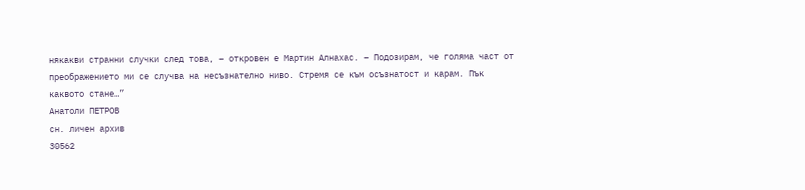някакви странни случки след това, – откровен е Мартин Алнахас. – Подозирам, че голяма част от преображението ми се случва на несъзнателно ниво. Стремя се към осъзнатост и карам. Пък каквото стане…”
Анатоли ПЕТРОВ
сн. личен архив
30562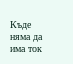Къде няма да има ток